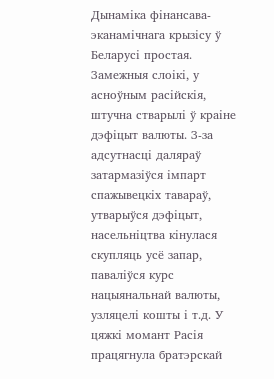Дынаміка фінансава-эканамічнага крызісу ў Беларусі простая. Замежныя слоікі, у асноўным расійскія, штучна стварылі ў краіне дэфіцыт валюты. З-за адсутнасці даляраў затармазіўся імпарт спажывецкіх тавараў, утварыўся дэфіцыт, насельніцтва кінулася скупляць усё запар, паваліўся курс нацыянальнай валюты, узляцелі кошты і т.д. У цяжкі момант Расія працягнула братэрскай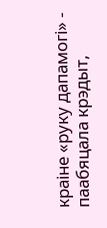краіне «руку дапамогі» - паабяцала крэдыт,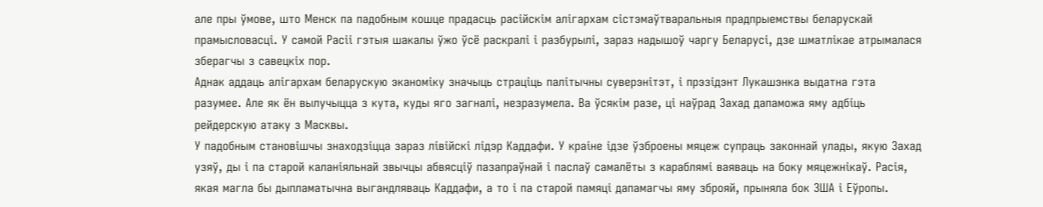але пры ўмове, што Менск па падобным кошце прадасць расійскім алігархам сістэмаўтваральныя прадпрыемствы беларускай прамысловасці. У самой Расіі гэтыя шакалы ўжо ўсё раскралі і разбурылі, зараз надышоў чаргу Беларусі, дзе шматлікае атрымалася зберагчы з савецкіх пор.
Аднак аддаць алігархам беларускую эканоміку значыць страціць палітычны суверэнітэт, і прэзідэнт Лукашэнка выдатна гэта разумее. Але як ён вылучыцца з кута, куды яго загналі, незразумела. Ва ўсякім разе, ці наўрад Захад дапаможа яму адбіць рейдерскую атаку з Масквы.
У падобным становішчы знаходзіцца зараз лівійскі лідэр Каддафи. У краіне ідзе ўзброены мяцеж супраць законнай улады, якую Захад узяў, ды і па старой каланіяльнай звычцы абвясціў пазапраўнай і паслаў самалёты з караблямі ваяваць на боку мяцежнікаў. Расія, якая магла бы дыпламатычна выгандляваць Каддафи, а то і па старой памяці дапамагчы яму зброяй, прыняла бок ЗША і Еўропы.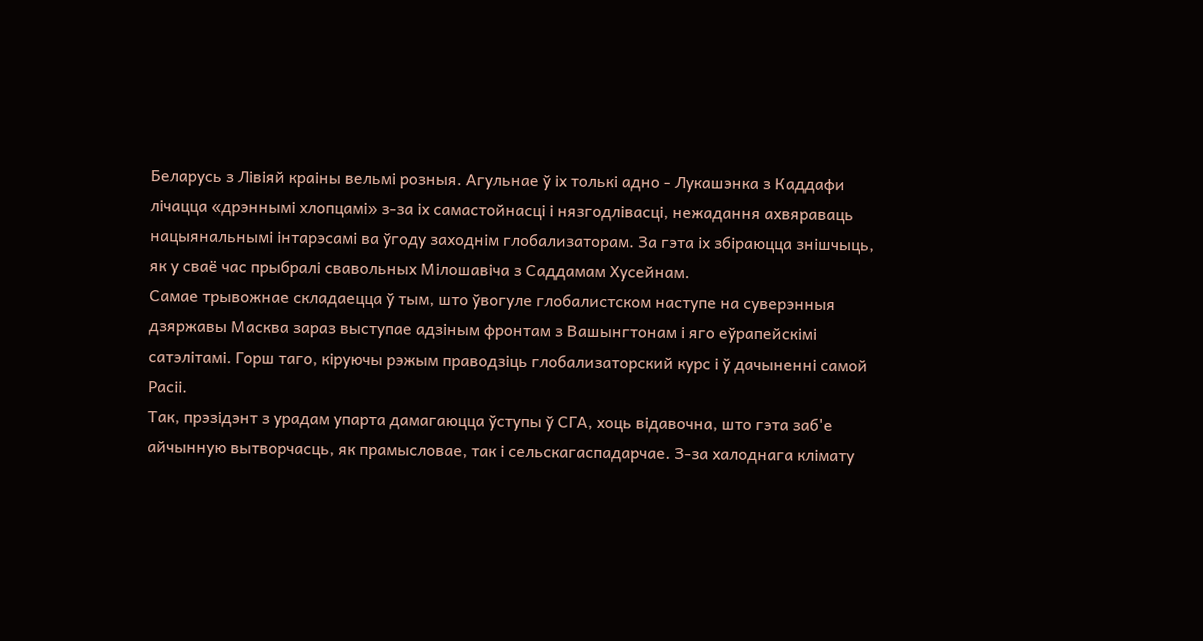Беларусь з Лівіяй краіны вельмі розныя. Агульнае ў іх толькі адно - Лукашэнка з Каддафи лічацца «дрэннымі хлопцамі» з-за іх самастойнасці і нязгодлівасці, нежадання ахвяраваць нацыянальнымі інтарэсамі ва ўгоду заходнім глобализаторам. За гэта іх збіраюцца знішчыць, як у сваё час прыбралі свавольных Мілошавіча з Саддамам Хусейнам.
Самае трывожнае складаецца ў тым, што ўвогуле глобалистском наступе на суверэнныя дзяржавы Масква зараз выступае адзіным фронтам з Вашынгтонам і яго еўрапейскімі сатэлітамі. Горш таго, кіруючы рэжым праводзіць глобализаторский курс і ў дачыненні самой Расіі.
Так, прэзідэнт з урадам упарта дамагаюцца ўступы ў СГА, хоць відавочна, што гэта заб'е айчынную вытворчасць, як прамысловае, так і сельскагаспадарчае. З-за халоднага клімату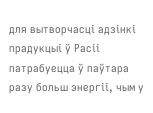для вытворчасці адзінкі прадукцыі ў Расіі патрабуецца ў паўтара разу больш энергіі, чым у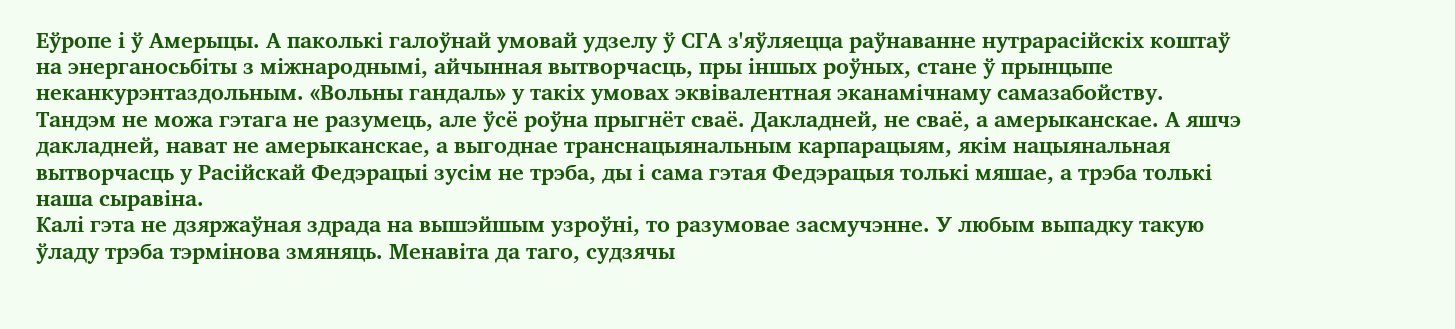Еўропе і ў Амерыцы. А паколькі галоўнай умовай удзелу ў СГА з'яўляецца раўнаванне нутрарасійскіх коштаў на энерганосьбіты з міжнароднымі, айчынная вытворчасць, пры іншых роўных, стане ў прынцыпе неканкурэнтаздольным. «Вольны гандаль» у такіх умовах эквівалентная эканамічнаму самазабойству.
Тандэм не можа гэтага не разумець, але ўсё роўна прыгнёт сваё. Дакладней, не сваё, а амерыканскае. А яшчэ дакладней, нават не амерыканскае, а выгоднае транснацыянальным карпарацыям, якім нацыянальная вытворчасць у Расійскай Федэрацыі зусім не трэба, ды і сама гэтая Федэрацыя толькі мяшае, а трэба толькі наша сыравіна.
Калі гэта не дзяржаўная здрада на вышэйшым узроўні, то разумовае засмучэнне. У любым выпадку такую ўладу трэба тэрмінова змяняць. Менавіта да таго, судзячы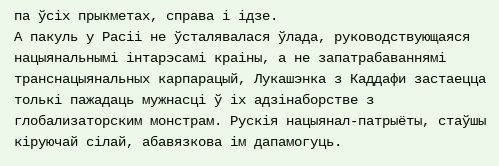па ўсіх прыкметах, справа і ідзе.
А пакуль у Расіі не ўсталявалася ўлада, руководствующаяся нацыянальнымі інтарэсамі краіны, а не запатрабаваннямі транснацыянальных карпарацый, Лукашэнка з Каддафи застаецца толькі пажадаць мужнасці ў іх адзінаборстве з глобализаторским монстрам. Рускія нацыянал-патрыёты, стаўшы кіруючай сілай, абавязкова ім дапамогуць.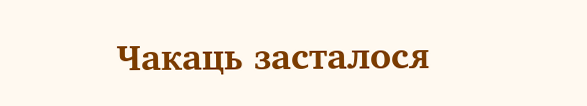Чакаць засталося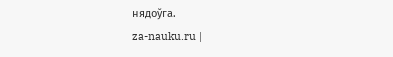нядоўга.
za-nauku.ru |